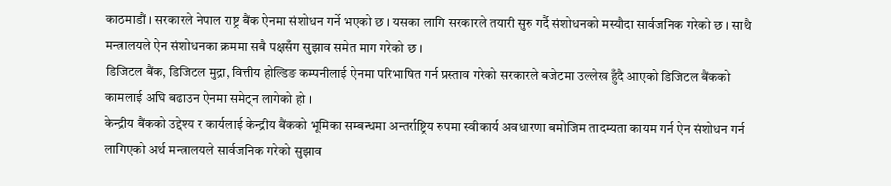काठमाडौं । सरकारले नेपाल राष्ट्र बैंक ऐनमा संशोधन गर्ने भएको छ । यसका लागि सरकारले तयारी सुरु गर्दै संशोधनको मस्यौदा सार्वजनिक गरेको छ । साथै मन्त्रालयले ऐन संशोधनका क्रममा सबै पक्षसँग सुझाव समेत माग गरेको छ ।
डिजिटल बैंक, डिजिटल मुद्रा, वित्तीय होल्डिङ कम्पनीलाई ऐनमा परिभाषित गर्न प्रस्ताव गरेको सरकारले बजेटमा उल्लेख हुँदै आएको डिजिटल बैंकको कामलाई अघि बढाउन ऐनमा समेट्न लागेको हो ।
केन्द्रीय बैंकको उद्देश्य र कार्यलाई केन्द्रीय बैंकको भूमिका सम्बन्धमा अन्तर्राष्ट्रिय रुपमा स्वीकार्य अवधारणा बमोजिम तादम्यता कायम गर्न ऐन संशोधन गर्न लागिएको अर्थ मन्त्रालयले सार्वजनिक गरेको सुझाव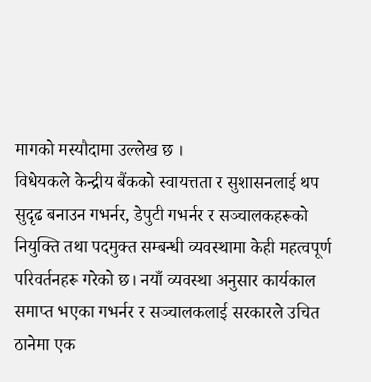मागको मस्यौदामा उल्लेख छ ।
विधेयकले केन्द्रीय बैंकको स्वायत्तता र सुशासनलाई थप सुदृढ बनाउन गभर्नर, डेपुटी गभर्नर र सञ्चालकहरूको नियुक्ति तथा पदमुक्त सम्बन्धी व्यवस्थामा केही महत्वपूर्ण परिवर्तनहरू गरेको छ। नयाँ व्यवस्था अनुसार कार्यकाल समाप्त भएका गभर्नर र सञ्चालकलाई सरकारले उचित ठानेमा एक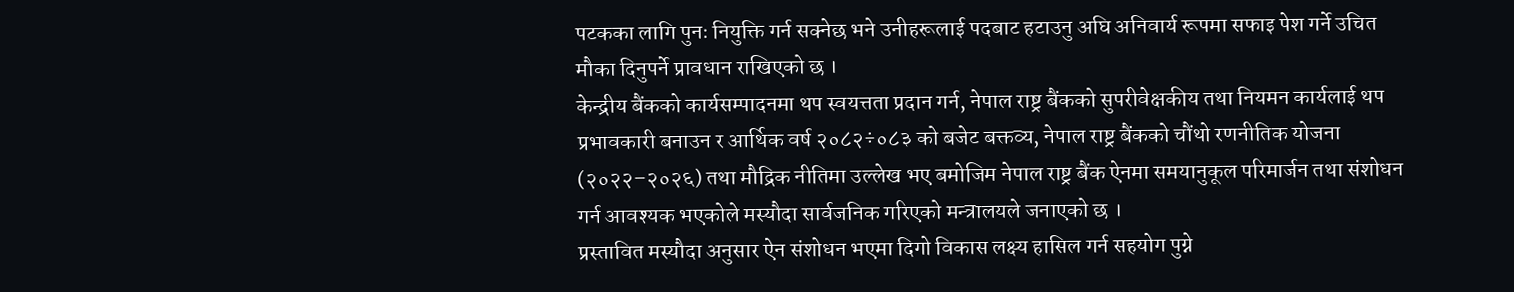पटकका लागि पुनः नियुक्ति गर्न सक्नेछ भने उनीहरूलाई पदबाट हटाउनु अघि अनिवार्य रूपमा सफाइ पेश गर्ने उचित मौका दिनुपर्ने प्रावधान राखिएको छ ।
केन्द्रीय बैंकको कार्यसम्पादनमा थप स्वयत्तता प्रदान गर्न, नेपाल राष्ट्र बैंकको सुपरीवेक्षकीय तथा नियमन कार्यलाई थप प्रभावकारी बनाउन र आर्थिक वर्ष २०८२÷०८३ को बजेट बक्तव्य, नेपाल राष्ट्र बैंकको चौंथो रणनीतिक योजना (२०२२–२०२६) तथा मौद्रिक नीतिमा उल्लेख भए बमोजिम नेपाल राष्ट्र बैंक ऐनमा समयानुकूल परिमार्जन तथा संशोधन गर्न आवश्यक भएकोले मस्यौदा सार्वजनिक गरिएको मन्त्रालयले जनाएको छ ।
प्रस्तावित मस्यौदा अनुसार ऐन संशोधन भएमा दिगो विकास लक्ष्य हासिल गर्न सहयोग पुग्ने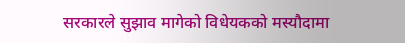सरकारले सुझाव मागेको विधेयकको मस्यौदामा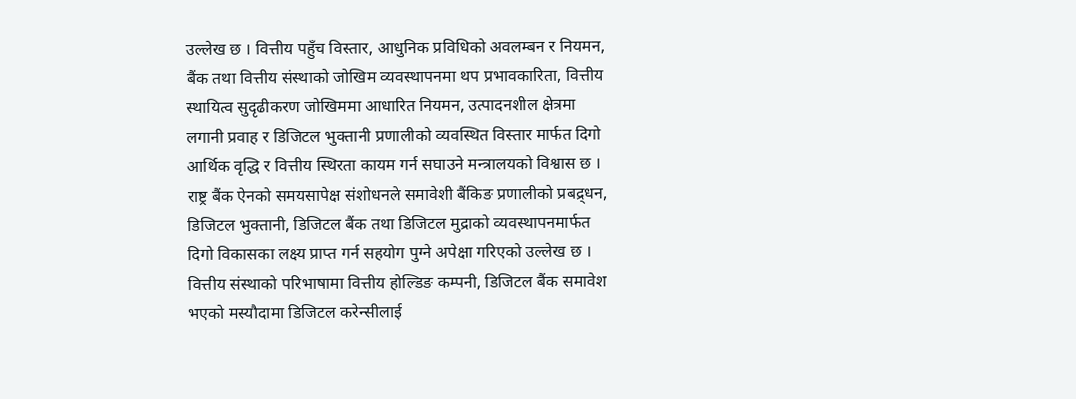उल्लेख छ । वित्तीय पहुँच विस्तार, आधुनिक प्रविधिको अवलम्बन र नियमन, बैंक तथा वित्तीय संस्थाको जोखिम व्यवस्थापनमा थप प्रभावकारिता, वित्तीय स्थायित्व सुदृढीकरण जोखिममा आधारित नियमन, उत्पादनशील क्षेत्रमा लगानी प्रवाह र डिजिटल भुक्तानी प्रणालीको व्यवस्थित विस्तार मार्फत दिगो आर्थिक वृद्धि र वित्तीय स्थिरता कायम गर्न सघाउने मन्त्रालयको विश्वास छ । राष्ट्र बैंक ऐनको समयसापेक्ष संशोधनले समावेशी बैंकिङ प्रणालीको प्रबद्र्धन, डिजिटल भुक्तानी, डिजिटल बैंक तथा डिजिटल मुद्राको व्यवस्थापनमार्फत दिगो विकासका लक्ष्य प्राप्त गर्न सहयोग पुग्ने अपेक्षा गरिएको उल्लेख छ ।
वित्तीय संस्थाको परिभाषामा वित्तीय होल्डिङ कम्पनी, डिजिटल बैंक समावेश भएको मस्यौदामा डिजिटल करेन्सीलाई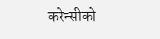करेन्सीको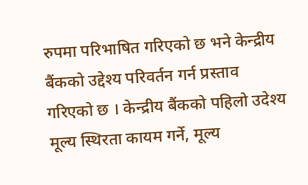रुपमा परिभाषित गरिएको छ भने केन्द्रीय बैंकको उद्देश्य परिवर्तन गर्न प्रस्ताव गरिएको छ । केन्द्रीय बैंकको पहिलो उदेश्य मूल्य स्थिरता कायम गर्ने, मूल्य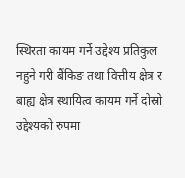स्थिरता कायम गर्ने उद्देश्य प्रतिकुल नहुने गरी बैंकिङ तथा वित्तीय क्षेत्र र बाह्य क्षेत्र स्थायित्व कायम गर्ने दोस्रो उद्देश्यको रुपमा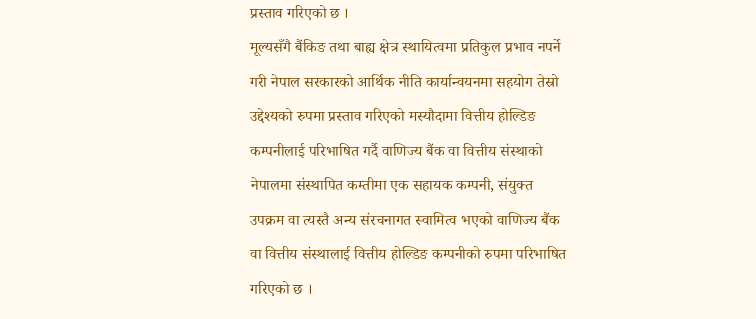प्रस्ताव गरिएको छ ।
मूल्यसँगै बैंकिङ तथा बाह्य क्षेत्र स्थायित्वमा प्रतिकुल प्रभाव नपर्ने गरी नेपाल सरकारको आर्थिक नीति कार्यान्वयनमा सहयोग तेस्रो उद्देश्यको रुपमा प्रस्ताव गरिएको मस्यौदामा वित्तीय होल्डिङ कम्पनीलाई परिभाषित गर्दै वाणिज्य बैंक वा वित्तीय संस्थाको नेपालमा संस्थापित कम्तीमा एक सहायक कम्पनी, संयुक्त उपक्रम वा त्यस्तै अन्य संरचनागत स्वामित्व भएको वाणिज्य बैंक वा वित्तीय संस्थालाई वित्तीय होल्डिङ कम्पनीको रुपमा परिभाषित गरिएको छ ।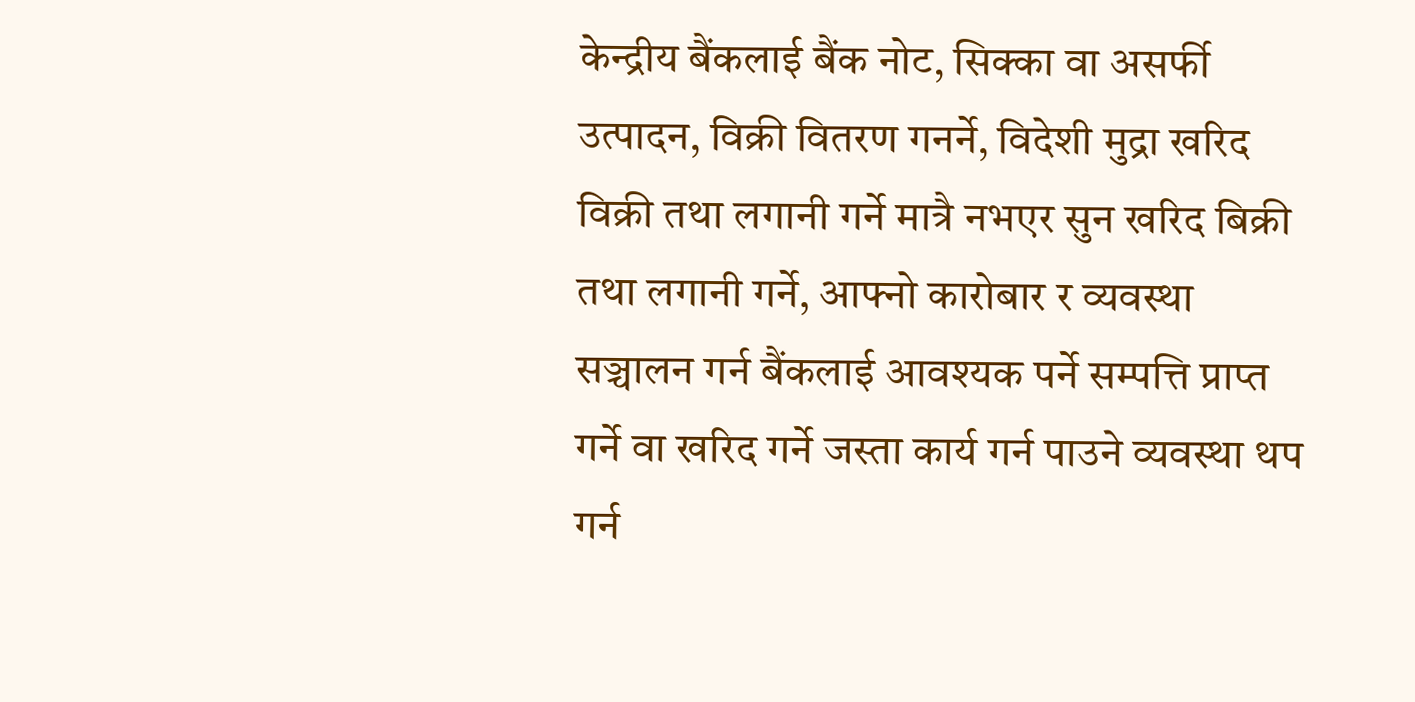केन्द्रीय बैंकलाई बैंक नोट, सिक्का वा असर्फी उत्पादन, विक्री वितरण गनर्ने, विदेशी मुद्रा खरिद विक्री तथा लगानी गर्ने मात्रै नभएर सुन खरिद बिक्री तथा लगानी गर्ने, आफ्नो कारोबार र व्यवस्था सञ्चालन गर्न बैंकलाई आवश्यक पर्ने सम्पत्ति प्राप्त गर्ने वा खरिद गर्ने जस्ता कार्य गर्न पाउने व्यवस्था थप गर्न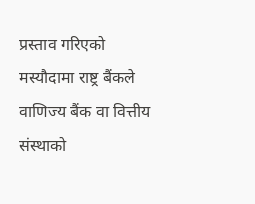प्रस्ताव गरिएको मस्यौदामा राष्ट्र बैंकले वाणिज्य बैंक वा वित्तीय संस्थाको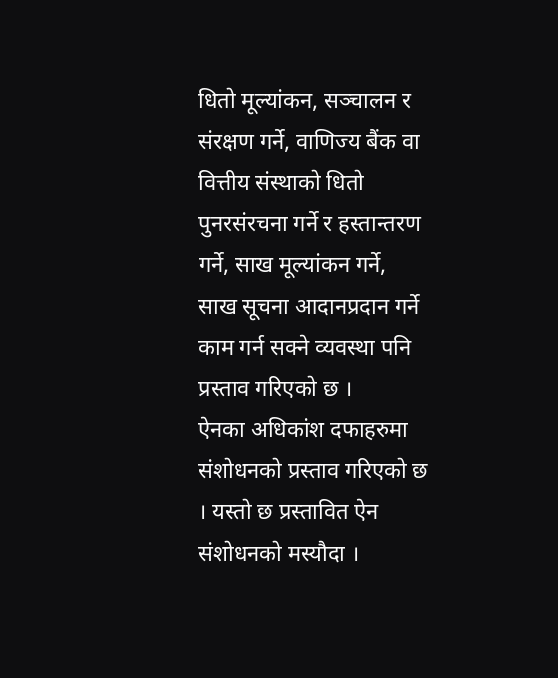धितो मूल्यांकन, सञ्चालन र संरक्षण गर्ने, वाणिज्य बैंक वा वित्तीय संस्थाको धितो पुनरसंरचना गर्ने र हस्तान्तरण गर्ने, साख मूल्यांकन गर्ने, साख सूचना आदानप्रदान गर्ने काम गर्न सक्ने व्यवस्था पनि प्रस्ताव गरिएको छ ।
ऐनका अधिकांश दफाहरुमा संशोधनको प्रस्ताव गरिएको छ । यस्तो छ प्रस्तावित ऐन संशोधनको मस्यौदा ।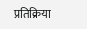प्रतिक्रिया